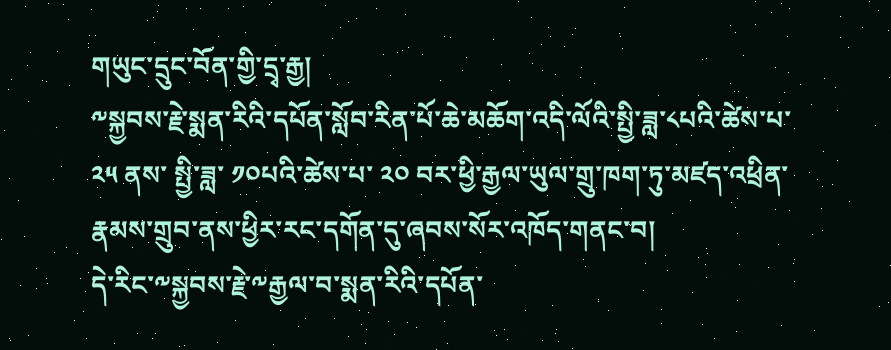གཡུང་དྲུང་བོན་གྱི་དྲྭ་རྒྱ།
༸སྐྱབས་རྗེ་སྨན་རིའི་དཔོན་སློབ་རིན་པོ་ཆེ་མཆོག་འདི་ལོའི་སྤྱི་ཟླ་༨པའི་ཚེས་པ་༢༥ ནས་ སྤྱི་ཟླ་ ༡༠པའི་ཚེས་པ་ ༢༠ བར་ཕྱི་རྒྱལ་ཡུལ་གྲུ་ཁག་ཏུ་མཛད་འཕྲིན་རྣམས་གྲུབ་ནས་ཕྱིར་རང་དགོན་དུ་ཞབས་སོར་འཁོད་གནང་བ།
དེ་རིང་༸སྐྱབས་རྗེ་༸རྒྱལ་བ་སྨན་རིའི་དཔོན་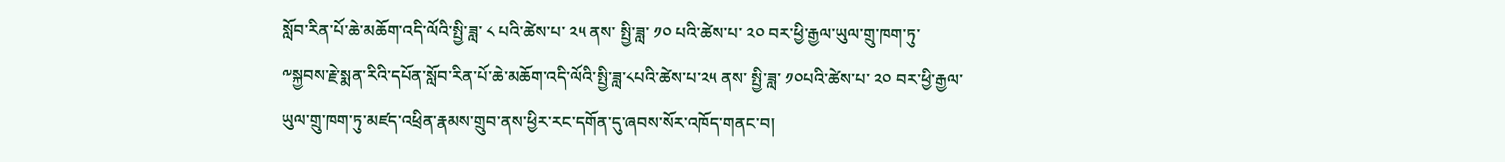སློབ་རིན་པོ་ཆེ་མཆོག་འདི་ལོའི་སྤྱི་ཟླ་ ༨ པའི་ཚེས་པ་ ༢༥ ནས་ སྤྱི་ཟླ་ ༡༠ པའི་ཚེས་པ་ ༢༠ བར་ཕྱི་རྒྱལ་ཡུལ་གྲུ་ཁག་ཏུ་
༸སྐྱབས་རྗེ་སྨན་རིའི་དཔོན་སློབ་རིན་པོ་ཆེ་མཆོག་འདི་ལོའི་སྤྱི་ཟླ་༨པའི་ཚེས་པ་༢༥ ནས་ སྤྱི་ཟླ་ ༡༠པའི་ཚེས་པ་ ༢༠ བར་ཕྱི་རྒྱལ་ཡུལ་གྲུ་ཁག་ཏུ་མཛད་འཕྲིན་རྣམས་གྲུབ་ནས་ཕྱིར་རང་དགོན་དུ་ཞབས་སོར་འཁོད་གནང་བ།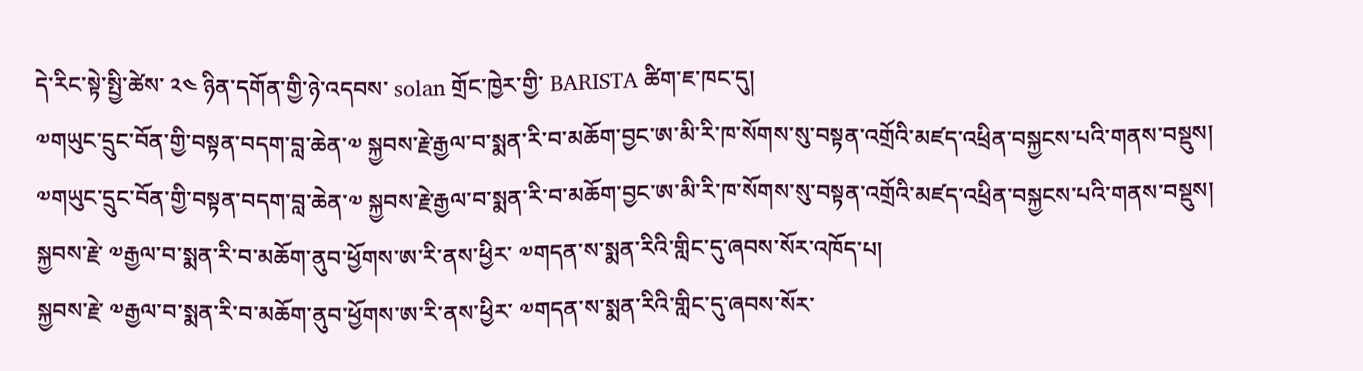དེ་རིང་སྟེ་སྤྱི་ཚེས་ ༢༤ ཉིན་དགོན་གྱི་ཉེ་འདབས་ solan གྲོང་ཁྱེར་གྱི་ BARISTA ཚིག་ཇ་ཁང་དུ།
༧གཡུང་དྲུང་བོན་གྱི་བསྟན་བདག་བླ་ཆེན་༧ སྐྱབས་རྗེ་རྒྱལ་བ་སྨན་རི་བ་མཆོག་བྱང་ཨ་མི་རི་ཁ་སོགས་སུ་བསྟན་འགྲོའི་མཛད་འཕྲིན་བསྐྱངས་པའི་གནས་བསྡུས།
༧གཡུང་དྲུང་བོན་གྱི་བསྟན་བདག་བླ་ཆེན་༧ སྐྱབས་རྗེ་རྒྱལ་བ་སྨན་རི་བ་མཆོག་བྱང་ཨ་མི་རི་ཁ་སོགས་སུ་བསྟན་འགྲོའི་མཛད་འཕྲིན་བསྐྱངས་པའི་གནས་བསྡུས།
སྐྱབས་རྗེ་ ༧རྒྱལ་བ་སྨན་རི་བ་མཆོག་ནུབ་ཕྱོགས་ཨ་རི་ནས་ཕྱིར་ ༧གདན་ས་སྨན་རིའི་གླིང་དུ་ཞབས་སོར་འཁོད་པ།
སྐྱབས་རྗེ་ ༧རྒྱལ་བ་སྨན་རི་བ་མཆོག་ནུབ་ཕྱོགས་ཨ་རི་ནས་ཕྱིར་ ༧གདན་ས་སྨན་རིའི་གླིང་དུ་ཞབས་སོར་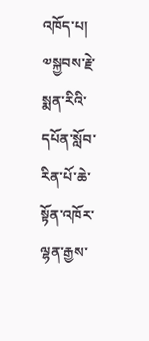འཁོད་པ།
༧སྐྱབས་རྗེ་སྨན་རིའི་དཔོན་སློབ་རིན་པོ་ཆེ་སྟོན་འཁོར་ལྷན་རྒྱས་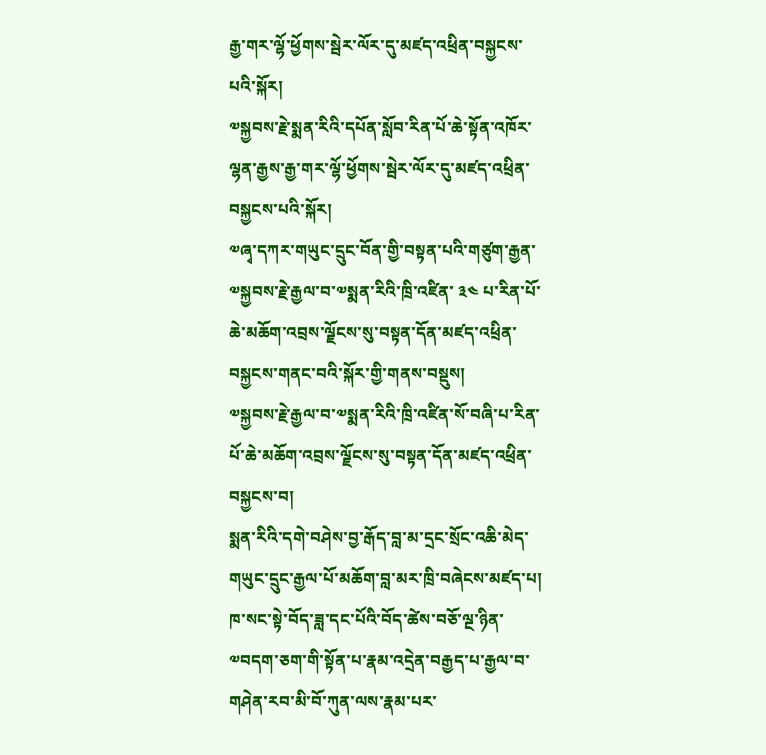རྒྱ་གར་ལྷོ་ཕྱོགས་སྦེར་ལོར་དུ་མཛད་འཕྲིན་བསྐྱངས་པའི་སྐོར།
༧སྐྱབས་རྗེ་སྨན་རིའི་དཔོན་སློབ་རིན་པོ་ཆེ་སྟོན་འཁོར་ལྷན་རྒྱས་རྒྱ་གར་ལྷོ་ཕྱོགས་སྦེར་ལོར་དུ་མཛད་འཕྲིན་བསྐྱངས་པའི་སྐོར།
༧ཞྭ་དཀར་གཡུང་དྲུང་བོན་གྱི་བསྟན་པའི་གཙུག་རྒྱན་༧སྐྱབས་རྗེ་རྒྱལ་བ་༧སྨན་རིའི་ཁྲི་འཛིན་ ༣༤ པ་རིན་པོ་ཆེ་མཆོག་འབྲས་ལྗོངས་སུ་བསྟན་དོན་མཛད་འཕྲིན་བསྐྱངས་གནང་བའི་སྐོར་གྱི་གནས་བསྡུས།
༧སྐྱབས་རྗེ་རྒྱལ་བ་༧སྨན་རིའི་ཁྲི་འཛིན་སོ་བཞི་པ་རིན་པོ་ཆེ་མཆོག་འབྲས་ལྗོངས་སུ་བསྟན་དོན་མཛད་འཕྲིན་བསྐྱངས་བ།
སྨན་རིའི་དགེ་བཤེས་བྱ་རྒོད་བླ་མ་དྲང་སྲོང་འཆི་མེད་གཡུང་དྲུང་རྒྱལ་པོ་མཆོག་བླ་མར་ཁྲི་བཞེངས་མཛད་པ།
ཁ་སང་སྟེ་བོད་ཟླ་དང་པོའི་བོད་ཚེས་བཅོ་ལྔ་ཉིན་༧བདག་ཅག་གི་སྟོན་པ་རྣམ་འདྲེན་བརྒྱད་པ་རྒྱལ་བ་གཤེན་རབ་མི་བོ་ཀུན་ལས་རྣམ་པར་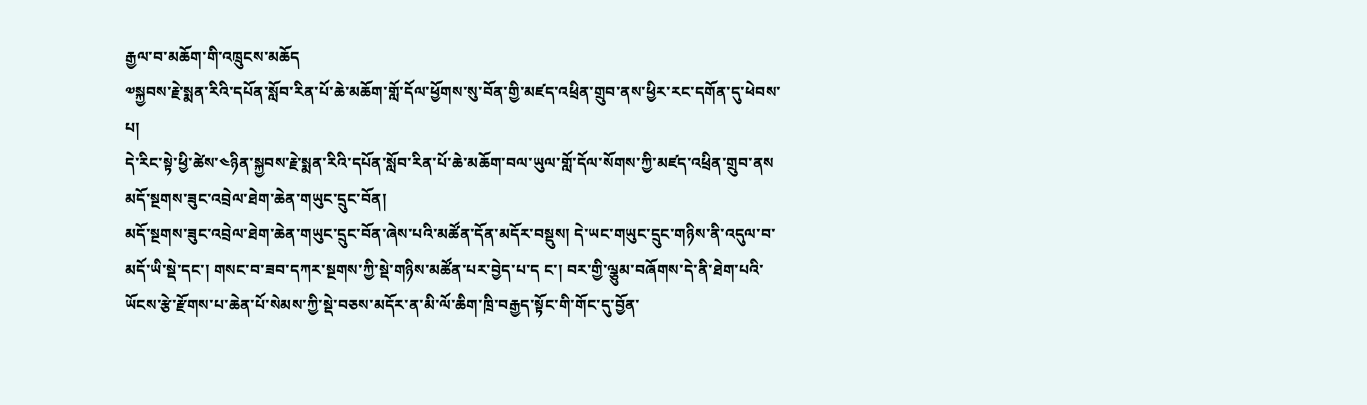རྒྱལ་བ་མཆོག་གི་འཁྲུངས་མཆོད
༧སྐྱབས་རྗེ་སྨན་རིའི་དཔོན་སློབ་རིན་པོ་ཆེ་མཆོག་གློ་དོལ་ཕྱོགས་སུ་བོན་གྱི་མཛད་འཕྲིན་གྲུབ་ནས་ཕྱིར་རང་དགོན་དུ་ཕེབས་པ།
དེ་རིང་སྟེ་ཕྱི་ཚེས་༤ཉིན་སྐྱབས་རྗེ་སྨན་རིའི་དཔོན་སློབ་རིན་པོ་ཆེ་མཆོག་བལ་ཡུལ་གློ་དོལ་སོགས་ཀྱི་མཛད་འཕྲིན་གྲུབ་ནས
མདོ་སྔགས་ཟུང་འབྲེལ་ཐེག་ཆེན་གཡུང་དྲུང་བོན།
མདོ་སྔགས་ཟུང་འབྲེལ་ཐེག་ཆེན་གཡུང་དྲུང་བོན་ཞེས་པའི་མཚོན་དོན་མདོར་བསྡུས། དེ་ཡང་གཡུང་དྲུང་གཉིས་ནི་འདུལ་བ་མདོ་ཡི་སྡེ་དང་། གསང་བ་ཟབ་དཀར་སྔགས་ཀྱི་སྡེ་གཉིས་མཚོན་པར་བྱེད་པ་ད ང་། བར་གྱི་ལྕུམ་བཞོགས་དེ་ནི་ཐེག་པའི་ཡོངས་རྩེ་རྫོགས་པ་ཆེན་པོ་སེམས་ཀྱི་སྡེ་བཅས་མདོར་ན་མི་ལོ་ཆིག་ཁྲི་བརྒྱད་སྟོང་གི་གོང་དུ་བྱོན་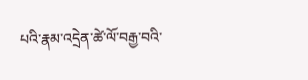པའི་རྣམ་འདྲེན་ཚེ་ལོ་བརྒྱ་བའི་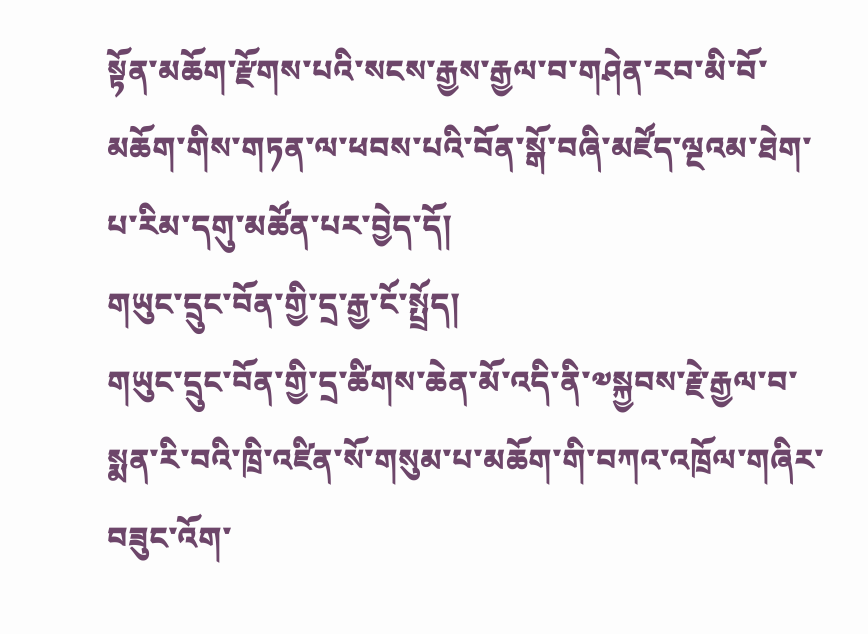སྟོན་མཆོག་རྫོགས་པའི་སངས་རྒྱས་རྒྱལ་བ་གཤེན་རབ་མི་བོ་མཆོག་གིས་གཏན་ལ་ཕབས་པའི་བོན་སྒོ་བཞི་མཛོད་ལྔའམ་ཐེག་པ་རིམ་དགུ་མཚོན་པར་བྱེད་དོ།
གཡུང་དྲུང་བོན་གྱི་དྲ་རྒྱ་ངོ་སྤྲོད།
གཡུང་དྲུང་བོན་གྱི་དྲ་ཚིགས་ཆེན་མོ་འདི་ནི་༧སྐྱབས་རྗེ་རྒྱལ་བ་སྨན་རི་བའི་ཁྲི་འཛིན་སོ་གསུམ་པ་མཆོག་གི་བཀའ་འཁྲོལ་གཞིར་བཟུང་འོག་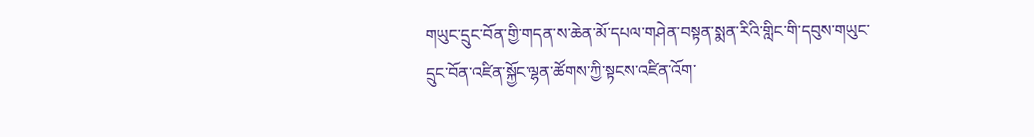གཡུང་དྲུང་བོན་གྱི་གདན་ས་ཆེན་མོ་དཔལ་གཤེན་བསྟན་སྨན་རིའི་གླིང་གི་དབུས་གཡུང་དྲུང་བོན་འཛིན་སྐྱོང་ལྷན་ཚོགས་ཀྱི་སྟངས་འཛིན་འོག་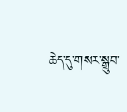ཆེད་དུ་གསར་སྒྲུབ་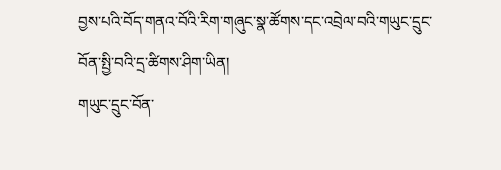བྱས་པའི་བོད་གནའ་བོའི་རིག་གཞུང་སྣ་ཚོགས་དང་འབྲེལ་བའི་གཡུང་དྲུང་བོན་སྤྱི་བའི་དྲ་ཚིགས་ཤིག་ཡིན།
གཡུང་དྲུང་བོན་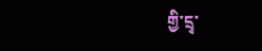གྱི་དྲྭ་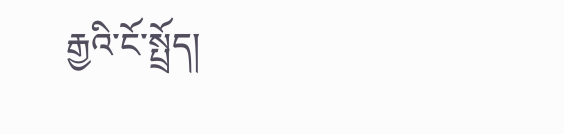རྒྱའི་ངོ་སྤྲོད།